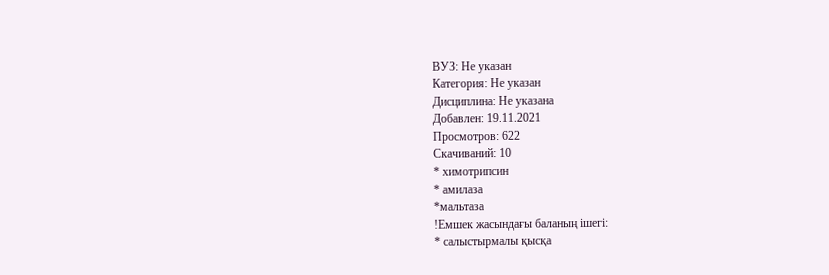ВУЗ: Не указан
Категория: Не указан
Дисциплина: Не указана
Добавлен: 19.11.2021
Просмотров: 622
Скачиваний: 10
* химотрипсин
* амилаза
*мальтаза
!Емшек жасындағы баланың ішегі:
* салыстырмалы қысқа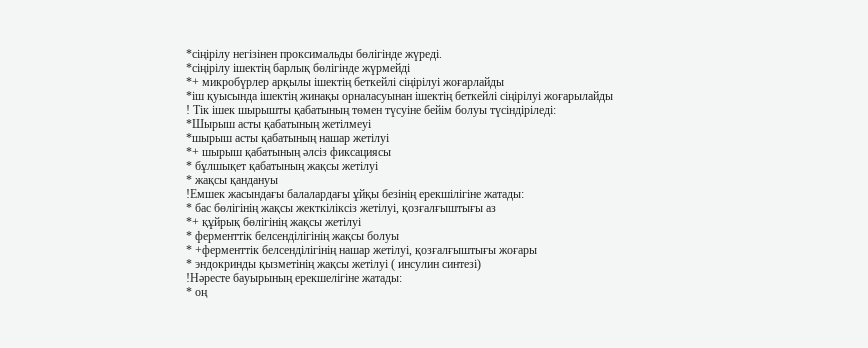*сіңірілу негізінен проксимальды бөлігінде жүреді.
*сіңірілу ішектің барлық бөлігінде жүрмейді
*+ микробүрлер арқылы ішектің беткейлі сіңірілуі жоғарлайды
*іш қуысында ішектің жинақы орналасуынан ішектің беткейлі сіңірілуі жоғарылайды
! Тік ішек шырышты қабатының төмен түсуіне бейім болуы түсіндіріледі:
*Шырыш асты қабатының жетілмеуі
*шырыш асты қабатының нашар жетілуі
*+ шырыш қабатының әлсіз фиксациясы
* бұлшықет қабатының жақсы жетілуі
* жақсы қандануы
!Емшек жасындағы балалардағы ұйқы безінің ерекшілігіне жатады:
* бас бөлігінің жақсы жекткіліксіз жетілуі, қозғалғыштығы аз
*+ құйрық бөлігінің жақсы жетілуі
* ферменттік белсенділігінің жақсы болуы
* +ферменттік белсенділігінің нашар жетілуі, қозғалғыштығы жоғары
* эндокринды қызметінің жақсы жетілуі ( инсулин синтезі)
!Нәресте бауырының ерекшелігіне жатады:
* оң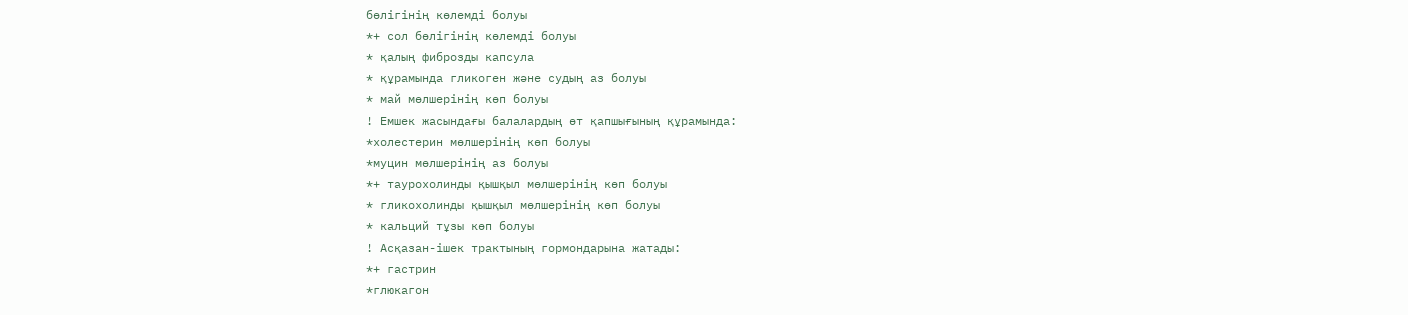бөлігінің көлемді болуы
*+ сол бөлігінің көлемді болуы
* қалың фиброзды капсула
* құрамында гликоген және судың аз болуы
* май мөлшерінің көп болуы
! Емшек жасындағы балалардың өт қапшығының құрамында:
*холестерин мөлшерінің көп болуы
*муцин мөлшерінің аз болуы
*+ таурохолинды қышқыл мөлшерінің көп болуы
* гликохолинды қышқыл мөлшерінің көп болуы
* кальций тұзы көп болуы
! Асқазан-ішек трактының гормондарына жатады:
*+ гастрин
*глюкагон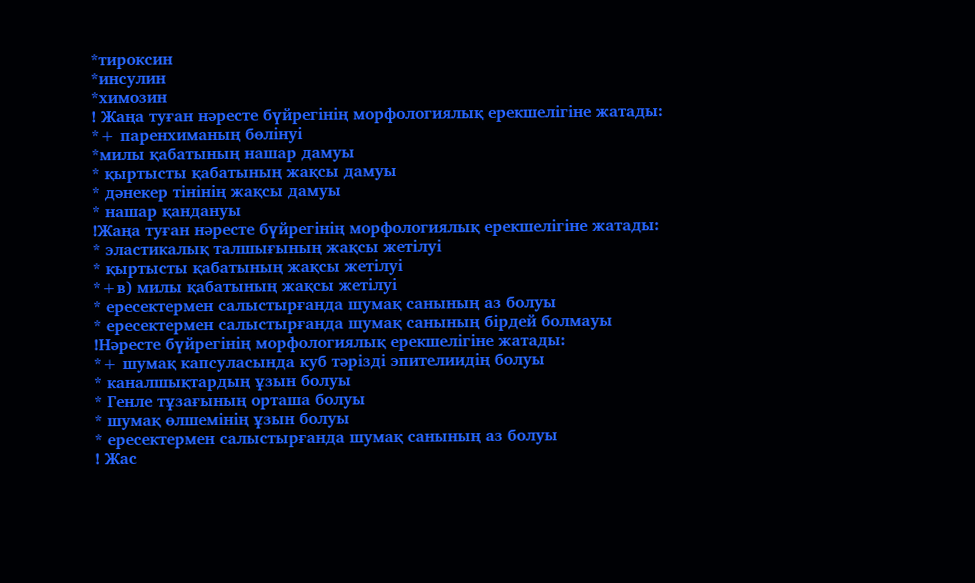*тироксин
*инсулин
*химозин
! Жаңа туған нәресте бүйрегінің морфологиялық ерекшелігіне жатады:
*+ паренхиманың бөлінуі
*милы қабатының нашар дамуы
* қыртысты қабатының жақсы дамуы
* дәнекер тінінің жақсы дамуы
* нашар қандануы
!Жаңа туған нәресте бүйрегінің морфологиялық ерекшелігіне жатады:
* эластикалық талшығының жақсы жетілуі
* қыртысты қабатының жақсы жетілуі
*+в) милы қабатының жақсы жетілуі
* ересектермен салыстырғанда шумақ санының аз болуы
* ересектермен салыстырғанда шумақ санының бірдей болмауы
!Нәресте бүйрегінің морфологиялық ерекшелігіне жатады:
*+ шумақ капсуласында куб тәрізді эпителиидің болуы
* каналшықтардың ұзын болуы
* Генле тұзағының орташа болуы
* шумақ өлшемінің ұзын болуы
* ересектермен салыстырғанда шумақ санының аз болуы
! Жас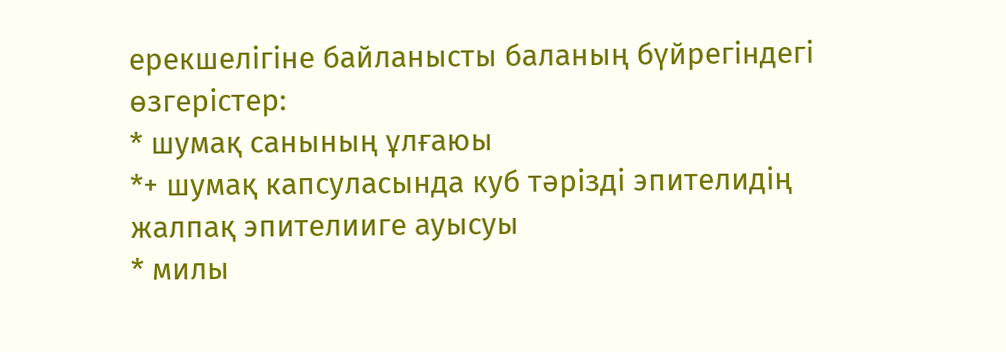ерекшелігіне байланысты баланың бүйрегіндегі өзгерістер:
* шумақ санының ұлғаюы
*+ шумақ капсуласында куб тәрізді эпителидің жалпақ эпителииге ауысуы
* милы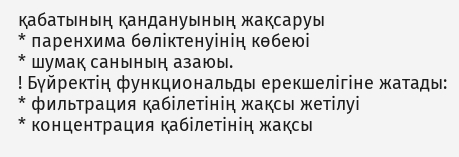қабатының қандануының жақсаруы
* паренхима бөліктенуінің көбеюі
* шумақ санының азаюы.
! Бүйректің функциональды ерекшелігіне жатады:
* фильтрация қабілетінің жақсы жетілуі
* концентрация қабілетінің жақсы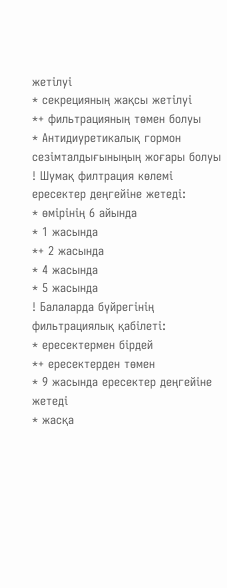жетілуі
* секрецияның жақсы жетілуі
*+ фильтрацияның төмен болуы
* Антидиуретикалық гормон сезімталдығыныңың жоғары болуы
! Шумақ филтрация көлемі ересектер деңгейіне жетеді:
* өмірінің 6 айында
* 1 жасында
*+ 2 жасында
* 4 жасында
* 5 жасында
! Балаларда бүйрегінің фильтрациялық қабілеті:
* ересектермен бірдей
*+ ересектерден төмен
* 9 жасында ересектер деңгейіне жетеді
* жасқа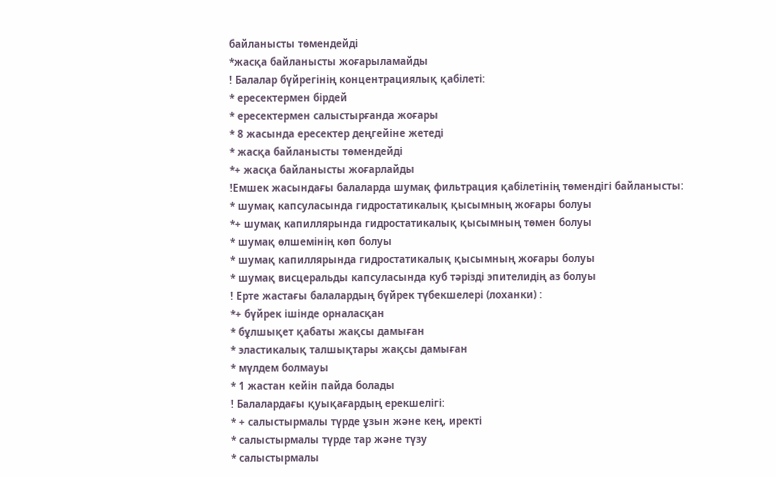байланысты төмендейді
*жасқа байланысты жоғарыламайды
! Балалар бүйрегінің концентрациялық қабілеті:
* ересектермен бірдей
* ересектермен салыстырғанда жоғары
* 8 жасында ересектер деңгейіне жетеді
* жасқа байланысты төмендейді
*+ жасқа байланысты жоғарлайды
!Емшек жасындағы балаларда шумақ фильтрация қабілетінің төмендігі байланысты:
* шумақ капсуласында гидростатикалық қысымның жоғары болуы
*+ шумақ капиллярында гидростатикалық қысымның төмен болуы
* шумақ өлшемінің көп болуы
* шумақ капиллярында гидростатикалық қысымның жоғары болуы
* шумақ висцеральды капсуласында куб тәрізді эпителидің аз болуы
! Ерте жастағы балалардың бүйрек түбекшелері (лоханки) :
*+ бүйрек ішінде орналасқан
* бұлшықет қабаты жақсы дамыған
* эластикалық талшықтары жақсы дамыған
* мүлдем болмауы
* 1 жастан кейін пайда болады
! Балалардағы қуықағардың ерекшелігі:
* + салыстырмалы түрде ұзын және кең, иректі
* салыстырмалы түрде тар және түзу
* салыстырмалы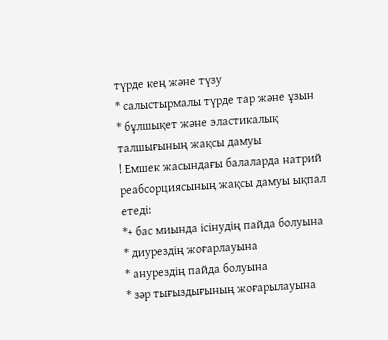түрде кең және түзу
* салыстырмалы түрде тар және ұзын
* бұлшықет және эластикалық талшығының жақсы дамуы
! Емшек жасындағы балаларда натрий реабсорциясының жақсы дамуы ықпал етеді:
*+ бас миында ісінудің пайда болуына
* диурездің жоғарлауына
* анурездің пайда болуына
* зәр тығыздығының жоғарылауына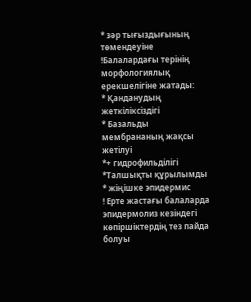* зәр тығыздығының төмендеуіне
!Балалардағы терінің морфологиялық ерекшелігіне жатады:
* Қанданудың жеткіліксіздігі
* Базальды мембрананың жақсы жетілуі
*+ гидрофильділігі
*Талшықты құрылымды
* жіңішке эпидермис
! Ерте жастағы балаларда эпидермолиз кезіндегі көпіршіктердің тез пайда болуы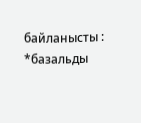байланысты :
*базальды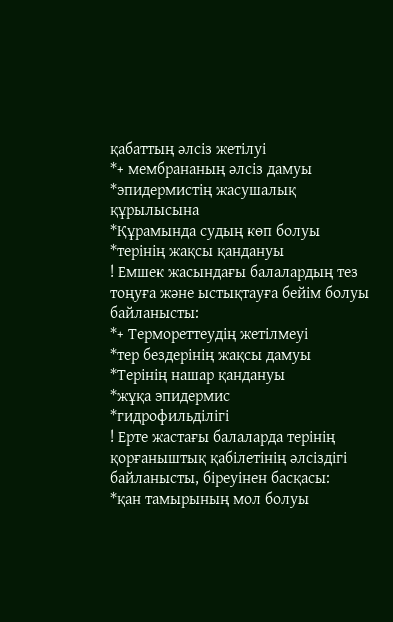қабаттың әлсіз жетілуі
*+ мембрананың әлсіз дамуы
*эпидермистің жасушалық құрылысына
*Құрамында судың көп болуы
*терінің жақсы қандануы
! Емшек жасындағы балалардың тез тоңуға және ыстықтауға бейім болуы байланысты:
*+ Термореттеудің жетілмеуі
*тер бездерінің жақсы дамуы
*Терінің нашар қандануы
*жұқа эпидермис
*гидрофильділігі
! Ерте жастағы балаларда терінің қорғаныштық қабілетінің әлсіздігі байланысты, біреуінен басқасы:
*қан тамырының мол болуы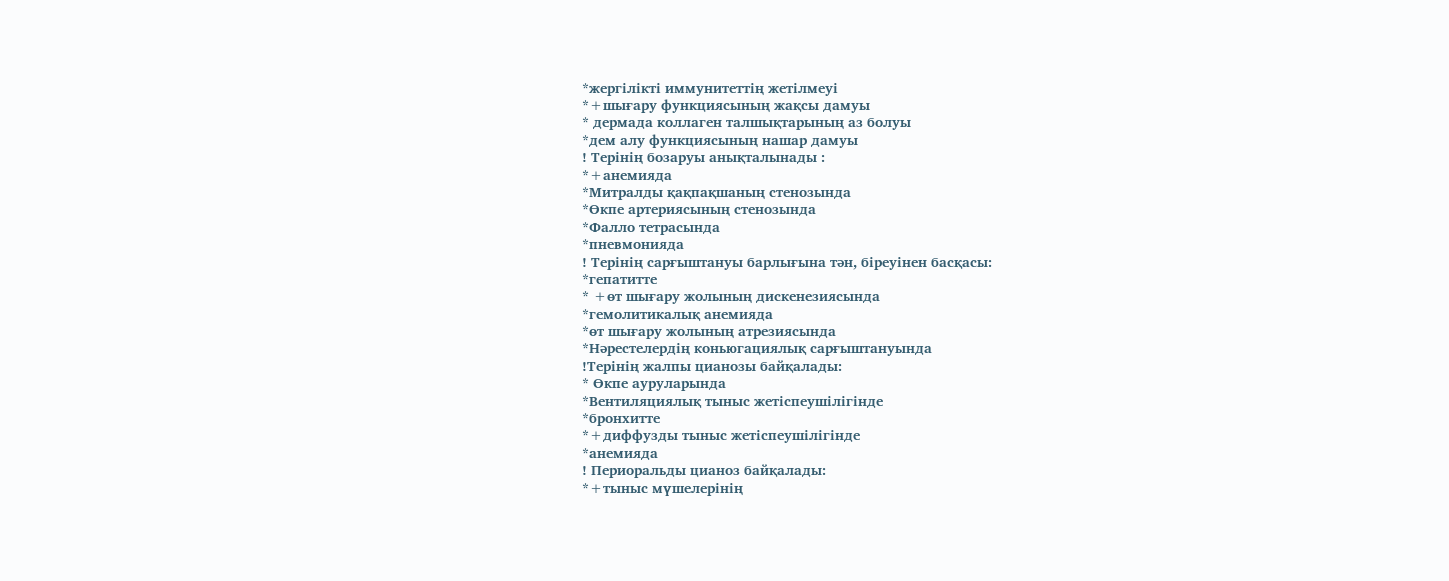*жергілікті иммунитеттің жетілмеуі
*+шығару функциясының жақсы дамуы
* дермада коллаген талшықтарының аз болуы
*дем алу функциясының нашар дамуы
! Терінің бозаруы анықталынады :
*+анемияда
*Митралды қақпақшаның стенозында
*Өкпе артериясының стенозында
*Фалло тетрасында
*пневмонияда
! Терінің сарғыштануы барлығына тән, біреуінен басқасы:
*гепатитте
* +өт шығару жолының дискенезиясында
*гемолитикалық анемияда
*өт шығару жолының атрезиясында
*Нәрестелердің коньюгациялық сарғыштануында
!Терінің жалпы цианозы байқалады:
* Өкпе ауруларында
*Вентиляциялық тыныс жетіспеушілігінде
*бронхитте
*+диффузды тыныс жетіспеушілігінде
*анемияда
! Периоральды цианоз байқалады:
*+тыныс мүшелерінің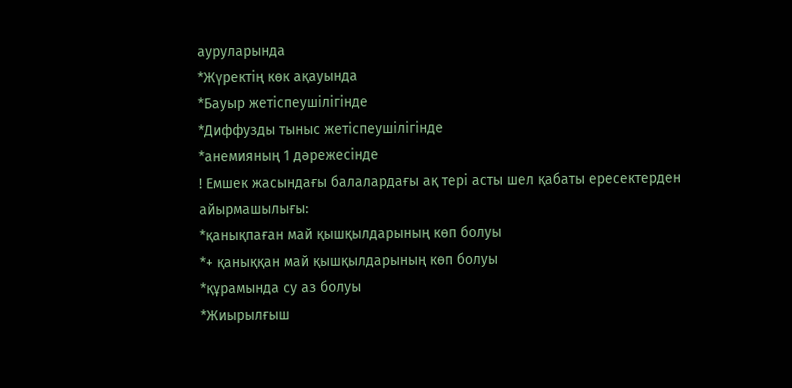ауруларында
*Жүректің көк ақауында
*Бауыр жетіспеушілігінде
*Диффузды тыныс жетіспеушілігінде
*анемияның 1 дәрежесінде
! Емшек жасындағы балалардағы ақ тері асты шел қабаты ересектерден айырмашылығы:
*қанықпаған май қышқылдарының көп болуы
*+ қаныққан май қышқылдарының көп болуы
*құрамында су аз болуы
*Жиырылғыш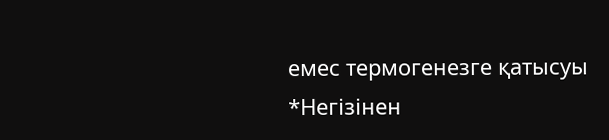емес термогенезге қатысуы
*Негізінен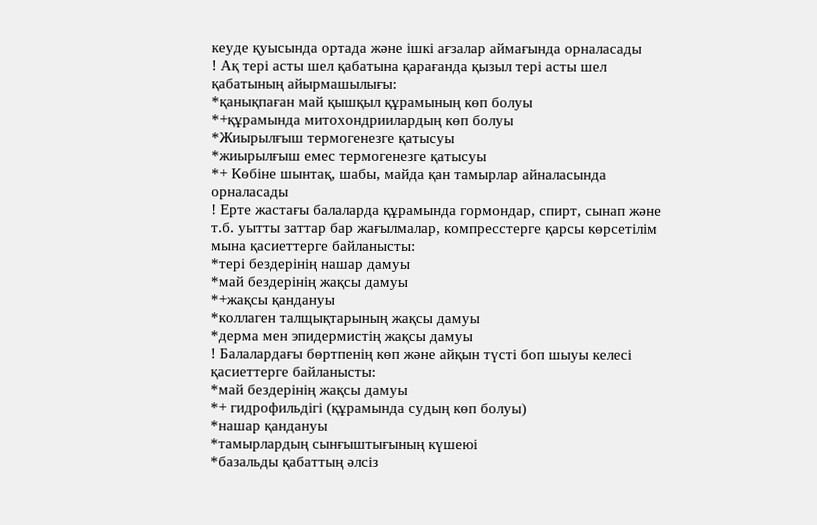кеуде қуысында ортада және ішкі ағзалар аймағында орналасады
! Ақ тері асты шел қабатына қарағанда қызыл тері асты шел қабатының айырмашылығы:
*қанықпаған май қышқыл құрамының көп болуы
*+құрамында митохондриилардың көп болуы
*Жиырылғыш термогенезге қатысуы
*жиырылғыш емес термогенезге қатысуы
*+ Көбіне шынтақ, шабы, майда қан тамырлар айналасында орналасады
! Ерте жастағы балаларда құрамында гормондар, спирт, сынап және т.б. уытты заттар бар жағылмалар, компресстерге қарсы көрсетілім мына қасиеттерге байланысты:
*тері бездерінің нашар дамуы
*май бездерінің жақсы дамуы
*+жақсы қандануы
*коллаген талщықтарының жақсы дамуы
*дерма мен эпидермистің жақсы дамуы
! Балалардағы бөртпенің көп және айқын түсті боп шыуы келесі қасиеттерге байланысты:
*май бездерінің жақсы дамуы
*+ гидрофильдігі (құрамында судың көп болуы)
*нашар қандануы
*тамырлардың сынғыштығының күшеюі
*базальды қабаттың әлсіз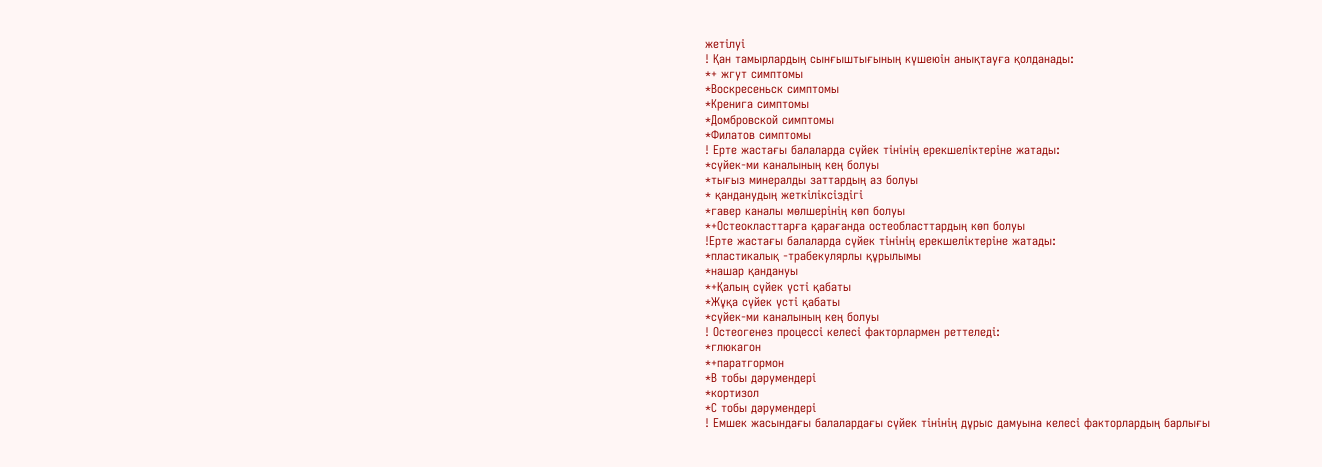жетілуі
! Қан тамырлардың сынғыштығының күшеюін анықтауға қолданады:
*+ жгут симптомы
*Воскресеньск симптомы
*Кренига симптомы
*Домбровской симптомы
*Филатов симптомы
! Ерте жастағы балаларда сүйек тінінің ерекшеліктеріне жатады:
*сүйек-ми каналының кең болуы
*тығыз минералды заттардың аз болуы
* қанданудың жеткіліксіздігі
*гавер каналы мөлшерінің көп болуы
*+Остеокласттарға қарағанда остеобласттардың көп болуы
!Ерте жастағы балаларда сүйек тінінің ерекшеліктеріне жатады:
*пластикалық -трабекулярлы құрылымы
*нашар қандануы
*+Қалың сүйек үсті қабаты
*Жұқа сүйек үсті қабаты
*сүйек-ми каналының кең болуы
! Остеогенез процессі келесі факторлармен реттеледі:
*глюкагон
*+паратгормон
*В тобы дәрумендері
*кортизол
*С тобы дәрумендері
! Емшек жасындағы балалардағы сүйек тінінің дұрыс дамуына келесі факторлардың барлығы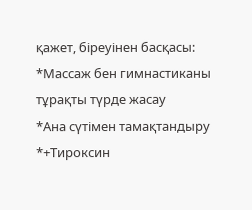қажет, біреуінен басқасы:
*Массаж бен гимнастиканы тұрақты түрде жасау
*Ана сүтімен тамақтандыру
*+Тироксин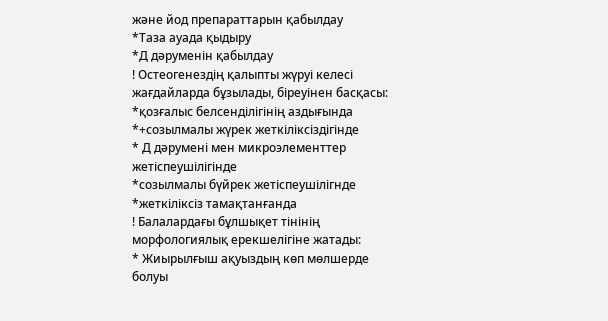және йод препараттарын қабылдау
*Таза ауада қыдыру
*Д дәруменін қабылдау
! Остеогенездің қалыпты жүруі келесі жағдайларда бұзылады, біреуінен басқасы:
*қозғалыс белсенділігінің аздығында
*+созылмалы жүрек жеткіліксіздігінде
* Д дәрумені мен микроэлементтер жетіспеушілігінде
*созылмалы бүйрек жетіспеушілігнде
*жеткіліксіз тамақтанғанда
! Балалардағы бұлшықет тінінің морфологиялық ерекшелігіне жатады:
* Жиырылғыш ақуыздың көп мөлшерде болуы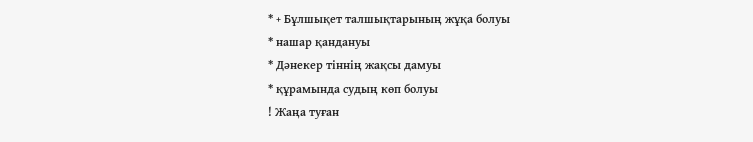* + Бұлшықет талшықтарының жұқа болуы
* нашар қандануы
* Дәнекер тіннің жақсы дамуы
* құрамында судың көп болуы
! Жаңа туған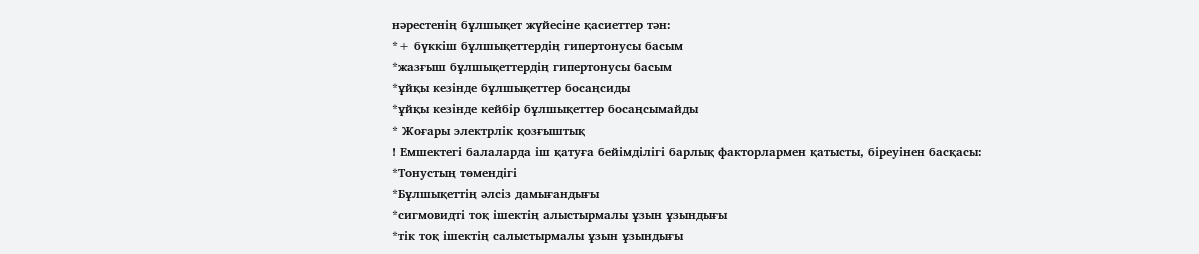нәрестенің бұлшықет жүйесіне қасиеттер тән:
*+ бүккіш бұлшықеттердің гипертонусы басым
*жазғыш бұлшықеттердің гипертонусы басым
*ұйқы кезінде бұлшықеттер босаңсиды
*ұйқы кезінде кейбір бұлшықеттер босаңсымайды
* Жоғары электрлік қозғыштық
! Емшектегі балаларда іш қатуға бейімділігі барлық факторлармен қатысты, біреуінен басқасы:
*Тонустың төмендігі
*Бұлшықеттің әлсіз дамығандығы
*сигмовидті тоқ ішектің алыстырмалы ұзын ұзындығы
*тік тоқ ішектің салыстырмалы ұзын ұзындығы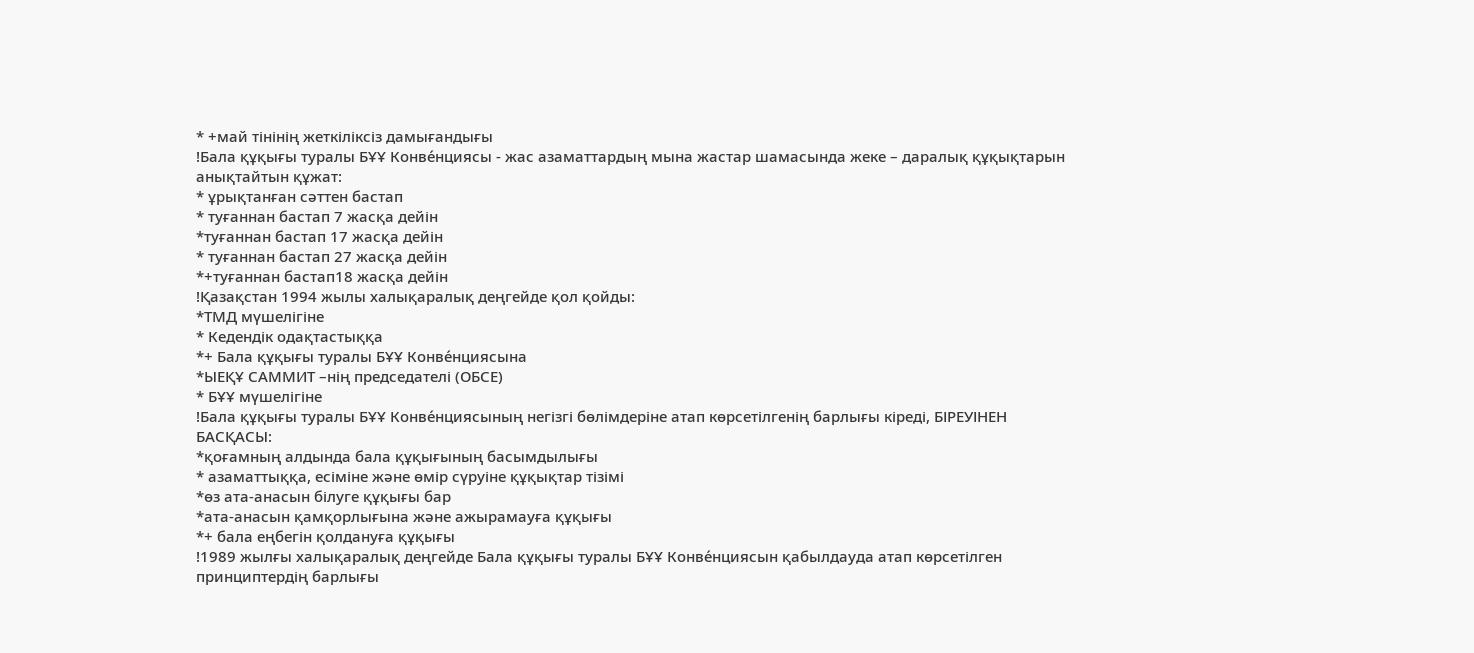* +май тінінің жеткіліксіз дамығандығы
!Бала құқығы туралы БҰҰ Конве́нциясы - жас азаматтардың мына жастар шамасында жеке – даралық құқықтарын анықтайтын құжат:
* ұрықтанған сәттен бастап
* туғаннан бастап 7 жасқа дейін
*туғаннан бастап 17 жасқа дейін
* туғаннан бастап 27 жасқа дейін
*+туғаннан бастап18 жасқа дейін
!Қазақстан 1994 жылы халықаралық деңгейде қол қойды:
*ТМД мүшелігіне
* Кедендік одақтастыққа
*+ Бала құқығы туралы БҰҰ Конве́нциясына
*ЫЕҚҰ САММИТ –нің председателі (ОБСЕ)
* БҰҰ мүшелігіне
!Бала құқығы туралы БҰҰ Конве́нциясының негізгі бөлімдеріне атап көрсетілгенің барлығы кіреді, БІРЕУІНЕН БАСҚАСЫ:
*қоғамның алдында бала құқығының басымдылығы
* азаматтыққа, есіміне және өмір сүруіне құқықтар тізімі
*өз ата-анасын білуге құқығы бар
*ата-анасын қамқорлығына және ажырамауға құқығы
*+ бала еңбегін қолдануға құқығы
!1989 жылғы халықаралық деңгейде Бала құқығы туралы БҰҰ Конве́нциясын қабылдауда атап көрсетілген принциптердің барлығы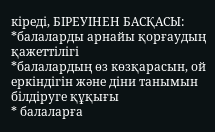кіреді, БІРЕУІНЕН БАСҚАСЫ:
*балаларды арнайы қорғаудың қажеттілігі
*балалардың өз көзқарасын, ой еркіндігін және діни танымын білдіруге құқығы
* балаларға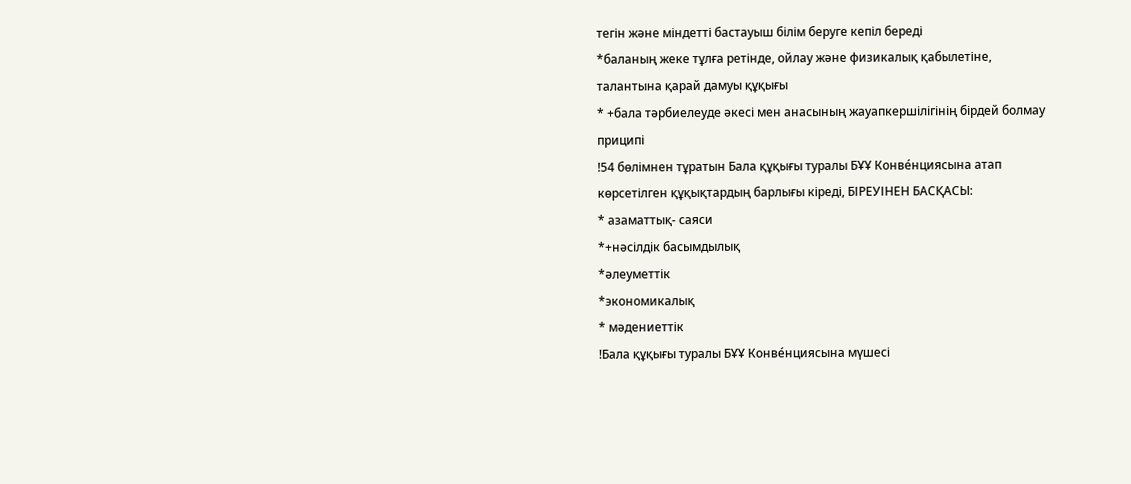тегін және міндетті бастауыш білім беруге кепіл береді
*баланың жеке тұлға ретінде, ойлау және физикалық қабылетіне, талантына қарай дамуы құқығы
* +бала тәрбиелеуде әкесі мен анасының жауапкершілігінің бірдей болмау приципі
!54 бөлімнен тұратын Бала құқығы туралы БҰҰ Конве́нциясына атап көрсетілген құқықтардың барлығы кіреді, БІРЕУІНЕН БАСҚАСЫ:
* азаматтық- саяси
*+нәсілдік басымдылық
*әлеуметтік
*экономикалық
* мәдениеттік
!Бала құқығы туралы БҰҰ Конве́нциясына мүшесі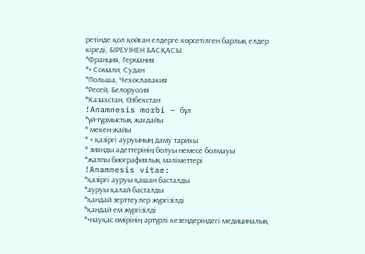ретінде қол қойған елдерге көрсетілген барлық елдер кіреді, БІРЕУІНЕН БАСҚАСЫ:
*Франция, Германия
*+ Сомали, Судан
*Польша, Чехославакия
*Ресей, Белоруссия
*Казахстан, Өзбекстан
!Anamnesis morbi – бұл
*үй-тұрмыстық жағдайы
* мекен-жайы
* + қазіргі ауруының даму тарихы
* зиянды әдеттерінің болуы немесе болмауы
*жалпы биографиялық мәліметтері
!Anamnesis vitae:
*қазіргі ауруы қашан басталды
*ауруы қалай басталды
*қандай зерттеулер жүргізілді
*қандай ем жүргізілді
*+науқас өмірінің әртүрлі кезеңдеріндегі медициналық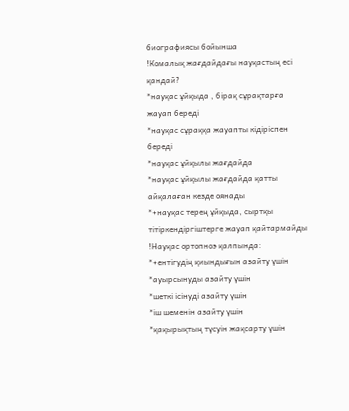биографиясы бойынша
!Комалық жағдайдағы науқастың есі қандай?
*науқас ұйқыда , бірақ сұрақтарға жауап береді
*науқас сұраққа жауапты кідіріспен береді
*науқас ұйқылы жағдайда
*науқас ұйқылы жағдайда қатты айқалаған кезде оянады
*+науқас терең ұйқыда, сыртқы тітіркендіргіштерге жауап қайтармайды
!Науқас ортопноэ қалпында:
*+ентігудің қиындығын азайту үшін
*ауырсынуды азайту үшін
*шеткі ісінуді азайту үшін
*іш шеменін азайту үшін
*қақырықтың түсуін жақсарту үшін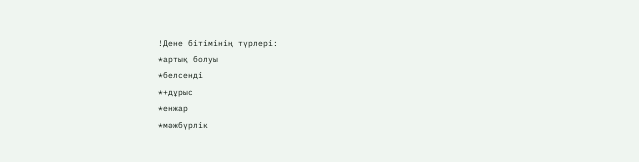!Дене бітімінің түрлері:
*артық болуы
*белсенді
*+дұрыс
*енжар
*мәжбүрлік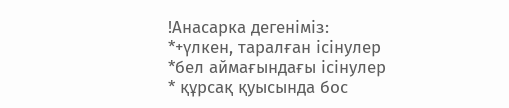!Анасарка дегеніміз:
*+үлкен, таралған ісінулер
*бел аймағындағы ісінулер
* құрсақ қуысында бос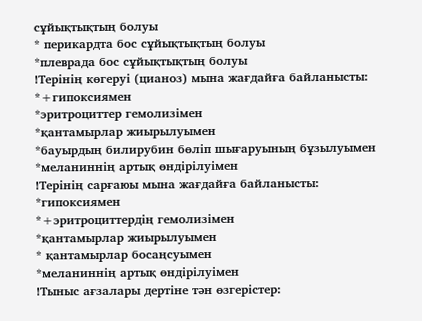сұйықтықтың болуы
* перикардта бос сұйықтықтың болуы
*плеврада бос сұйықтықтың болуы
!Терінің көгеруі (цианоз) мына жағдайға байланысты:
*+гипоксиямен
*эритроциттер гемолизімен
*қантамырлар жиырылуымен
*бауырдың билирубин бөліп шығаруының бұзылуымен
*меланиннің артық өндірілуімен
!Терінің сарғаюы мына жағдайға байланысты:
*гипоксиямен
*+эритроциттердің гемолизімен
*қантамырлар жиырылуымен
* қантамырлар босаңсуымен
*меланиннің артық өндірілуімен
!Тыныс ағзалары дертіне тән өзгерістер: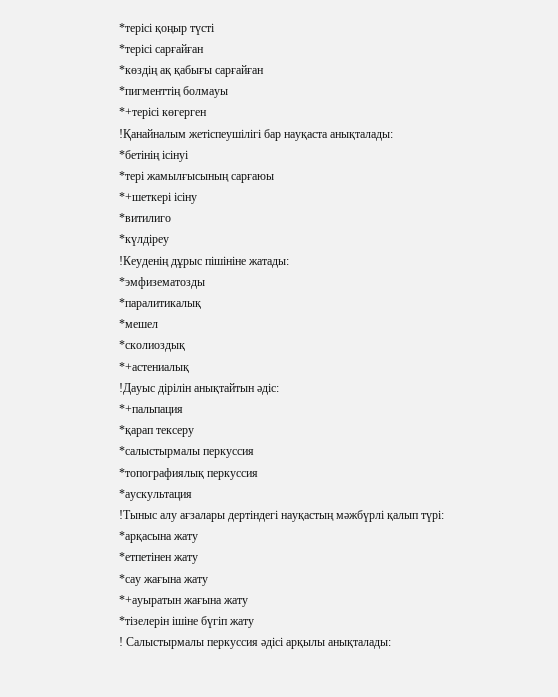*терісі қоңыр түсті
*терісі сарғайған
*көздің ақ қабығы сарғайған
*пигменттің болмауы
*+терісі көгерген
!Қанайналым жетіспеушілігі бар науқаста анықталады:
*бетінің ісінуі
*тері жамылғысының сарғаюы
*+шеткері ісіну
*витилиго
*күлдіреу
!Кеуденің дұрыс пішініне жатады:
*эмфизематозды
*паралитикалық
*мешел
*сколиоздық
*+астениалық
!Дауыс дірілін анықтайтын әдіс:
*+пальпация
*қарап тексеру
*салыстырмалы перкуссия
*топографиялық перкуссия
*аускультация
!Тыныс алу ағзалары дертіндегі науқастың мәжбүрлі қалып түрі:
*арқасына жату
*етпетінен жату
*сау жағына жату
*+ауыратын жағына жату
*тізелерін ішіне бүгіп жату
! Салыстырмалы перкуссия әдісі арқылы анықталады: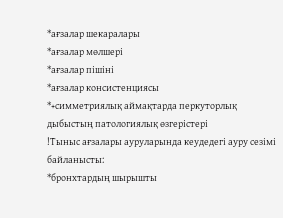*ағзалар шекаралары
*ағзалар мөлшері
*ағзалар пішіні
*ағзалар консистенциясы
*+симметриялық аймақтарда перкуторлық дыбыстың патологиялық өзгерістері
!Тыныс ағзалары ауруларында кеудедегі ауру сезімі байланысты:
*бронхтардың шырышты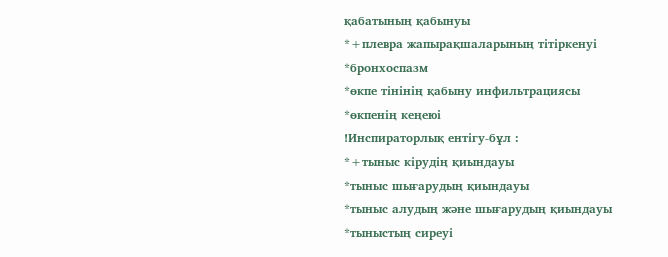қабатының қабынуы
*+плевра жапырақшаларының тітіркенуі
*бронхоспазм
*өкпе тінінің қабыну инфильтрациясы
*өкпенің кеңеюі
!Инспираторлық ентігу-бұл :
*+тыныс кірудің қиындауы
*тыныс шығарудың қиындауы
*тыныс алудың және шығарудың қиындауы
*тыныстың сиреуі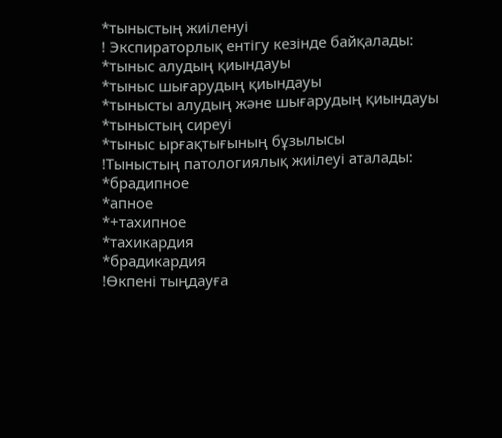*тыныстың жиіленуі
! Экспираторлық ентігу кезінде байқалады:
*тыныс алудың қиындауы
*тыныс шығарудың қиындауы
*тынысты алудың және шығарудың қиындауы
*тыныстың сиреуі
*тыныс ырғақтығының бұзылысы
!Тыныстың патологиялық жиілеуі аталады:
*брадипное
*апное
*+тахипное
*тахикардия
*брадикардия
!Өкпені тыңдауға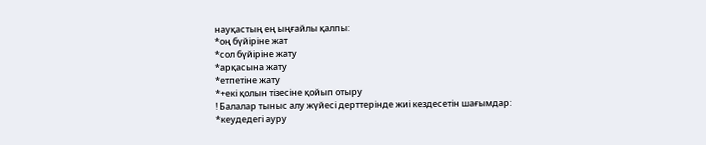науқастың ең ыңғайлы қалпы:
*оң бүйіріне жат
*сол бүйіріне жату
*арқасына жату
*етпетіне жату
*+екі қолын тізесіне қойып отыру
! Балалар тыныс алу жүйесі дерттерінде жиі кездесетін шағымдар:
*кеудедегі ауру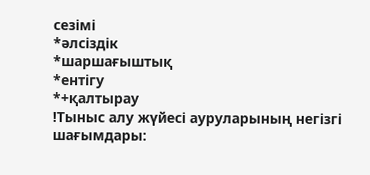сезімі
*әлсіздік
*шаршағыштық
*ентігу
*+қалтырау
!Тыныс алу жүйесі ауруларының негізгі шағымдары: